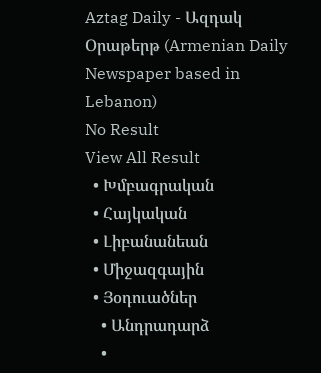Aztag Daily - Ազդակ Օրաթերթ (Armenian Daily Newspaper based in Lebanon)
No Result
View All Result
  • Խմբագրական
  • Հայկական
  • Լիբանանեան
  • Միջազգային
  • Յօդուածներ
    • Անդրադարձ
    •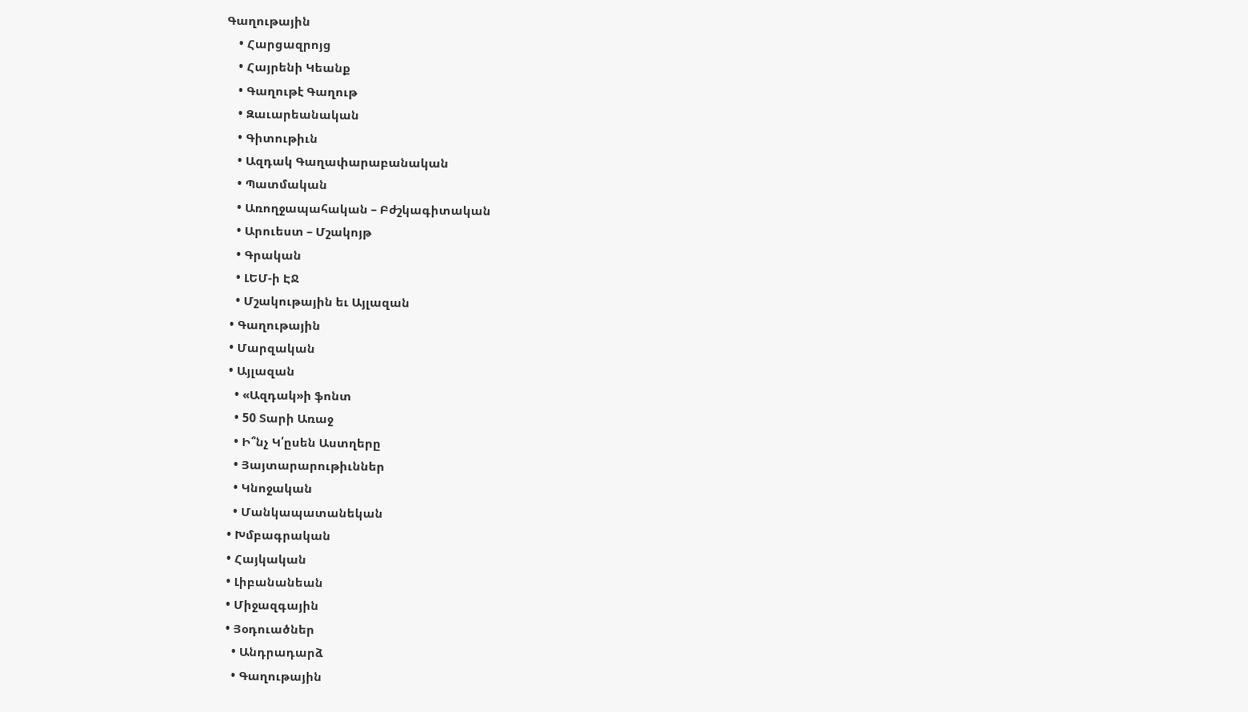Գաղութային
    • Հարցազրոյց
    • Հայրենի Կեանք
    • Գաղութէ Գաղութ
    • Զաւարեանական
    • Գիտութիւն
    • Ազդակ Գաղափարաբանական
    • Պատմական
    • Առողջապահական – Բժշկագիտական
    • Արուեստ – Մշակոյթ
    • Գրական
    • ԼԵՄ-ի ԷՋ
    • Մշակութային եւ Այլազան
  • Գաղութային
  • Մարզական
  • Այլազան
    • «Ազդակ»ի ֆոնտ
    • 50 Տարի Առաջ
    • Ի՞նչ Կ՛ըսեն Աստղերը
    • Յայտարարութիւններ
    • Կնոջական
    • Մանկապատանեկան
  • Խմբագրական
  • Հայկական
  • Լիբանանեան
  • Միջազգային
  • Յօդուածներ
    • Անդրադարձ
    • Գաղութային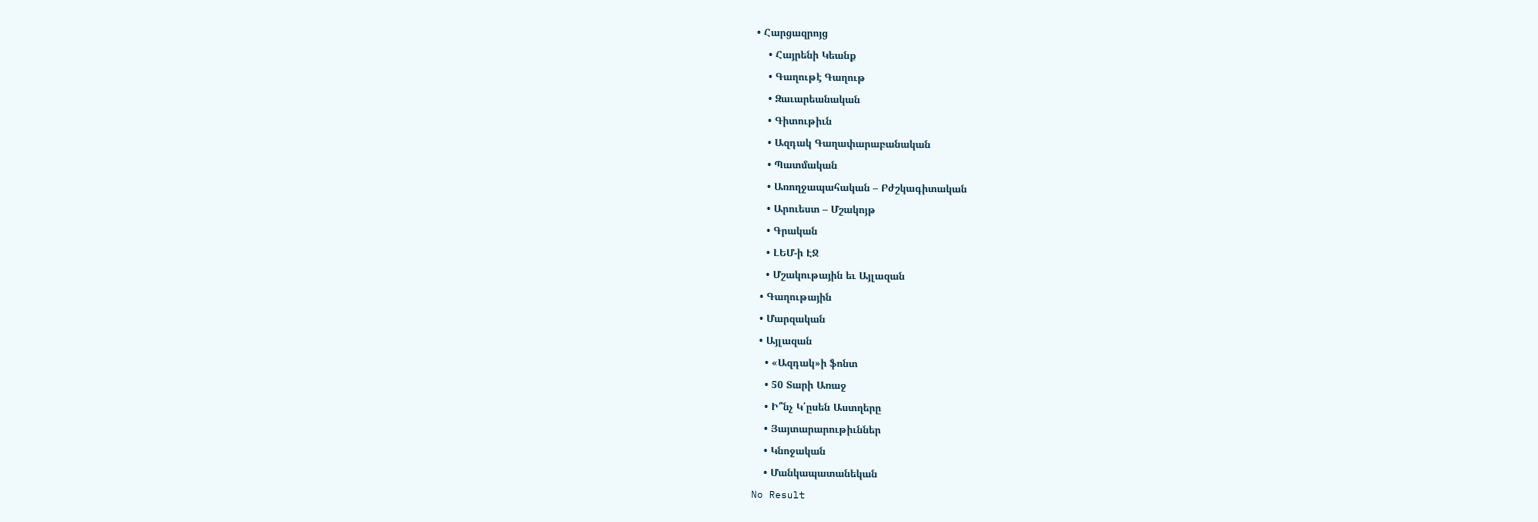• Հարցազրոյց
    • Հայրենի Կեանք
    • Գաղութէ Գաղութ
    • Զաւարեանական
    • Գիտութիւն
    • Ազդակ Գաղափարաբանական
    • Պատմական
    • Առողջապահական – Բժշկագիտական
    • Արուեստ – Մշակոյթ
    • Գրական
    • ԼԵՄ-ի ԷՋ
    • Մշակութային եւ Այլազան
  • Գաղութային
  • Մարզական
  • Այլազան
    • «Ազդակ»ի ֆոնտ
    • 50 Տարի Առաջ
    • Ի՞նչ Կ՛ըսեն Աստղերը
    • Յայտարարութիւններ
    • Կնոջական
    • Մանկապատանեկան
No Result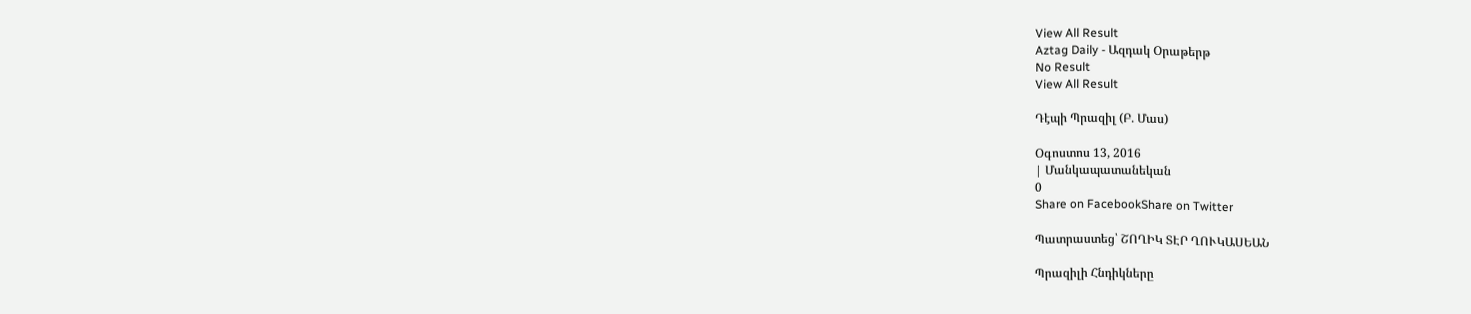View All Result
Aztag Daily - Ազդակ Օրաթերթ
No Result
View All Result

Դէպի Պրազիլ (Բ. Մաս)

Օգոստոս 13, 2016
| Մանկապատանեկան
0
Share on FacebookShare on Twitter

Պատրաստեց՝ ՇՈՂԻԿ ՏԷՐ ՂՈՒԿԱՍԵԱՆ

Պրազիլի Հնդիկները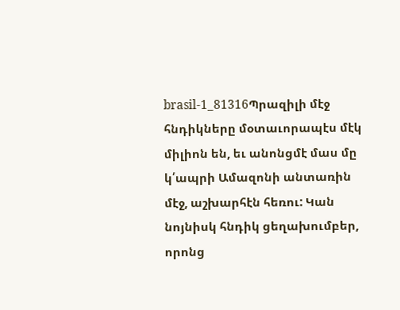brasil-1_81316Պրազիլի մէջ հնդիկները մօտաւորապէս մէկ միլիոն են, եւ անոնցմէ մաս մը կ՛ապրի Ամազոնի անտառին մէջ, աշխարհէն հեռու: Կան նոյնիսկ հնդիկ ցեղախումբեր, որոնց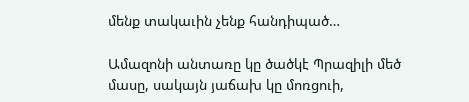մենք տակաւին չենք հանդիպած…

Ամազոնի անտառը կը ծածկէ Պրազիլի մեծ մասը, սակայն յաճախ կը մոռցուի,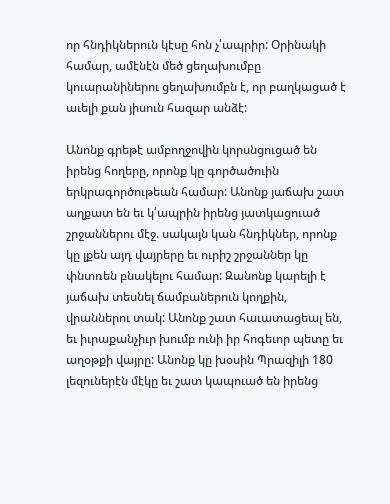որ հնդիկներուն կէսը հոն չ՛ապրիր: Օրինակի համար, ամէնէն մեծ ցեղախումբը կուարանիներու ցեղախումբն է, որ բաղկացած է աւելի քան յիսուն հազար անձէ:

Անոնք գրեթէ ամբողջովին կորսնցուցած են իրենց հողերը, որոնք կը գործածուին երկրագործութեան համար: Անոնք յաճախ շատ աղքատ են եւ կ՛ապրին իրենց յատկացուած շրջաններու մէջ. սակայն կան հնդիկներ, որոնք կը լքեն այդ վայրերը եւ ուրիշ շրջաններ կը փնտռեն բնակելու համար: Զանոնք կարելի է յաճախ տեսնել ճամբաներուն կողքին, վրաններու տակ: Անոնք շատ հաւատացեալ են, եւ իւրաքանչիւր խումբ ունի իր հոգեւոր պետը եւ աղօթքի վայրը: Անոնք կը խօսին Պրազիլի 180 լեզուներէն մէկը եւ շատ կապուած են իրենց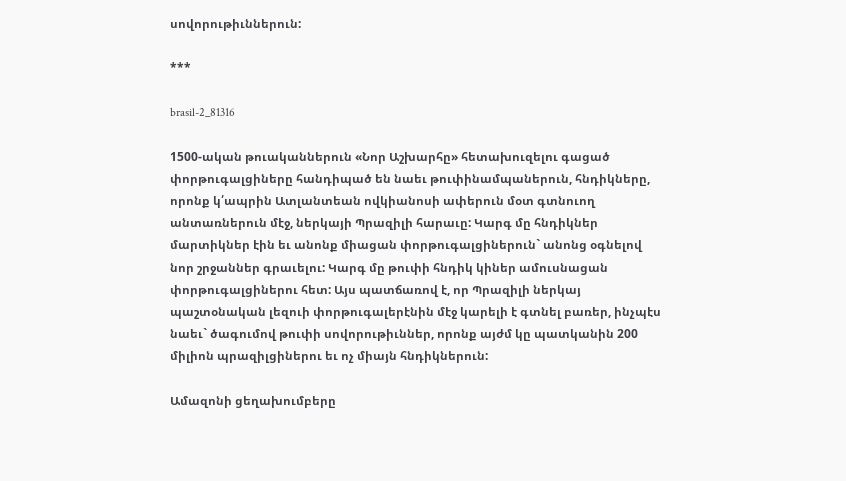սովորութիւններուն:

***

brasil-2_81316

1500-ական թուականներուն «Նոր Աշխարհը» հետախուզելու գացած փորթուգալցիները հանդիպած են նաեւ թուփինամպաներուն, հնդիկները, որոնք կ՛ապրին Ատլանտեան ովկիանոսի ափերուն մօտ գտնուող անտառներուն մէջ, ներկայի Պրազիլի հարաւը: Կարգ մը հնդիկներ մարտիկներ էին եւ անոնք միացան փորթուգալցիներուն` անոնց օգնելով նոր շրջաններ գրաւելու: Կարգ մը թուփի հնդիկ կիներ ամուսնացան փորթուգալցիներու հետ: Այս պատճառով է, որ Պրազիլի ներկայ պաշտօնական լեզուի փորթուգալերէնին մէջ կարելի է գտնել բառեր, ինչպէս նաեւ` ծագումով թուփի սովորութիւններ, որոնք այժմ կը պատկանին 200 միլիոն պրազիլցիներու եւ ոչ միայն հնդիկներուն:

Ամազոնի ցեղախումբերը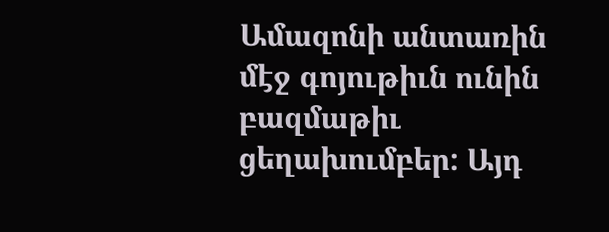Ամազոնի անտառին մէջ գոյութիւն ունին բազմաթիւ ցեղախումբեր: Այդ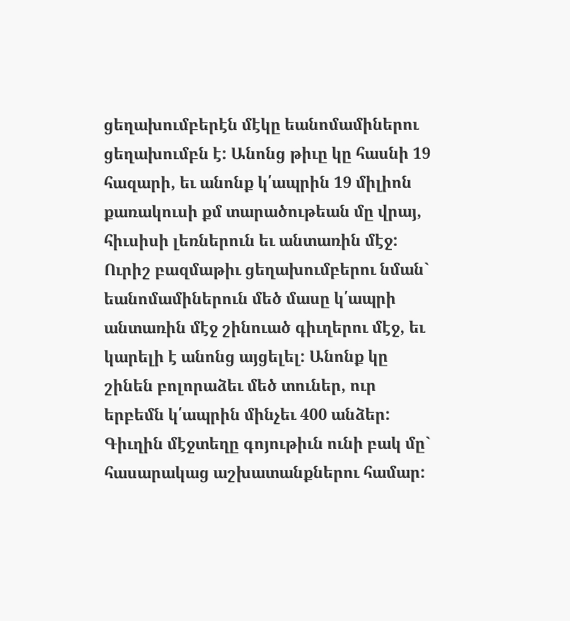ցեղախումբերէն մէկը եանոմամիներու ցեղախումբն է: Անոնց թիւը կը հասնի 19 հազարի, եւ անոնք կ՛ապրին 19 միլիոն քառակուսի քմ տարածութեան մը վրայ, հիւսիսի լեռներուն եւ անտառին մէջ: Ուրիշ բազմաթիւ ցեղախումբերու նման` եանոմամիներուն մեծ մասը կ՛ապրի անտառին մէջ շինուած գիւղերու մէջ, եւ կարելի է անոնց այցելել: Անոնք կը շինեն բոլորաձեւ մեծ տուներ, ուր երբեմն կ՛ապրին մինչեւ 400 անձեր: Գիւղին մէջտեղը գոյութիւն ունի բակ մը` հասարակաց աշխատանքներու համար: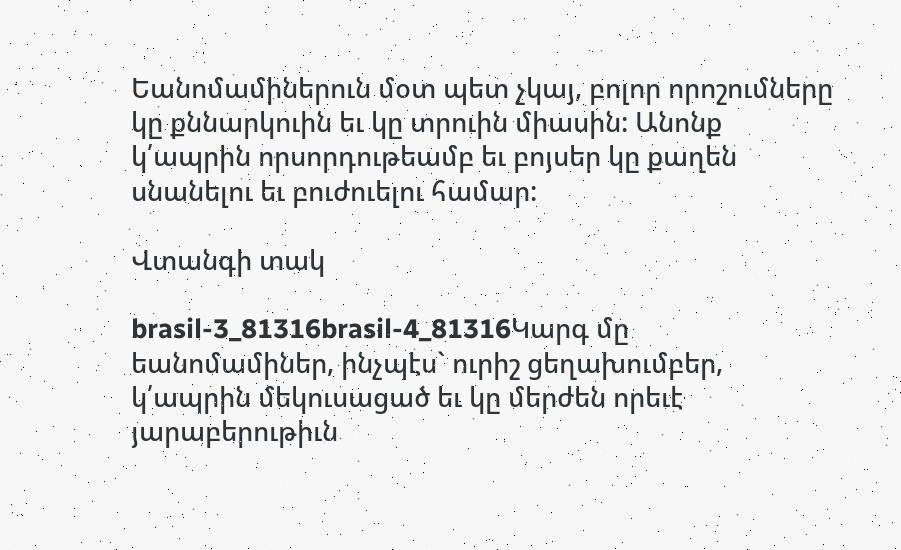Եանոմամիներուն մօտ պետ չկայ, բոլոր որոշումները կը քննարկուին եւ կը տրուին միասին: Անոնք կ՛ապրին որսորդութեամբ եւ բոյսեր կը քաղեն սնանելու եւ բուժուելու համար:

Վտանգի տակ

brasil-3_81316brasil-4_81316Կարգ մը եանոմամիներ, ինչպէս` ուրիշ ցեղախումբեր, կ՛ապրին մեկուսացած եւ կը մերժեն որեւէ յարաբերութիւն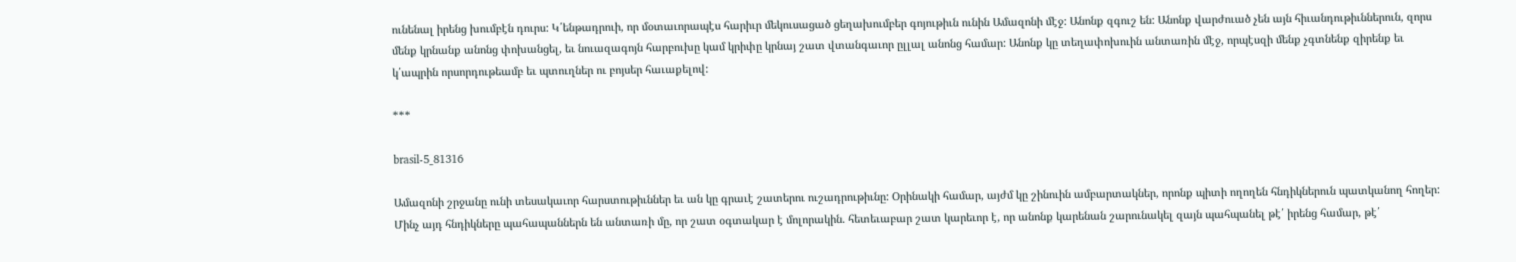ունենալ իրենց խումբէն դուրս: Կ՛ենթադրուի, որ մօտաւորապէս հարիւր մեկուսացած ցեղախումբեր գոյութիւն ունին Ամազոնի մէջ: Անոնք զգուշ են: Անոնք վարժուած չեն այն հիւանդութիւններուն, զորս մենք կրնանք անոնց փոխանցել, եւ նուազագոյն հարբուխը կամ կրիփը կրնայ շատ վտանգաւոր ըլլալ անոնց համար: Անոնք կը տեղափոխուին անտառին մէջ, որպէսզի մենք չգտնենք զիրենք եւ կ՛ապրին որսորդութեամբ եւ պտուղներ ու բոյսեր հաւաքելով:

***

brasil-5_81316

Ամազոնի շրջանը ունի տեսակաւոր հարստութիւններ եւ ան կը գրաւէ շատերու ուշադրութիւնը: Օրինակի համար, այժմ կը շինուին ամբարտակներ, որոնք պիտի ողողեն հնդիկներուն պատկանող հողեր: Մինչ այդ հնդիկները պահապաններն են անտառի մը, որ շատ օգտակար է մոլորակին. հետեւաբար շատ կարեւոր է, որ անոնք կարենան շարունակել զայն պահպանել թէ՛ իրենց համար, թէ՛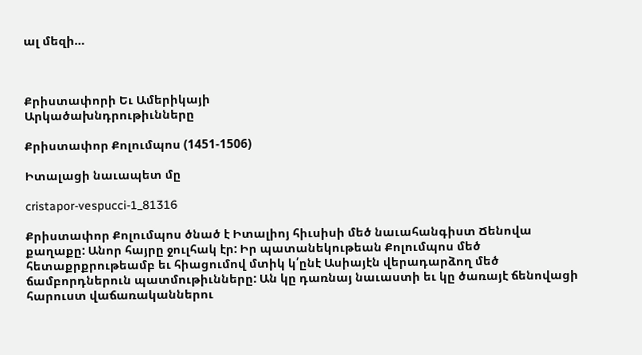ալ մեզի…



Քրիստափորի Եւ Ամերիկայի
Արկածախնդրութիւնները

Քրիստափոր Քոլումպոս (1451-1506)

Իտալացի նաւապետ մը

cristapor-vespucci-1_81316

Քրիստափոր Քոլումպոս ծնած է Իտալիոյ հիւսիսի մեծ նաւահանգիստ Ճենովա քաղաքը: Անոր հայրը ջուլհակ էր: Իր պատանեկութեան Քոլումպոս մեծ հետաքրքրութեամբ եւ հիացումով մտիկ կ՛ընէ Ասիայէն վերադարձող մեծ ճամբորդներուն պատմութիւնները: Ան կը դառնայ նաւաստի եւ կը ծառայէ ճենովացի հարուստ վաճառականներու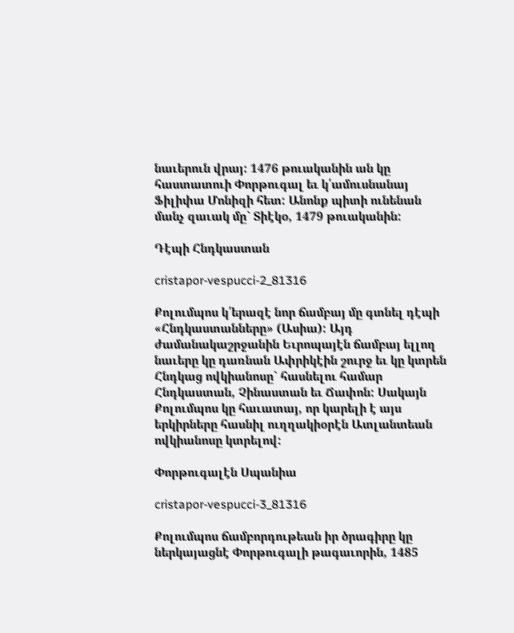նաւերուն վրայ: 1476 թուականին ան կը հաստատուի Փորթուգալ եւ կ՛ամուսնանայ Ֆիլիփա Մոնիզի հետ: Անոնք պիտի ունենան մանչ զաւակ մը` Տիէկօ, 1479 թուականին:

Դէպի Հնդկաստան

cristapor-vespucci-2_81316

Քոլումպոս կ՛երազէ նոր ճամբայ մը գտնել դէպի «Հնդկաստանները» (Ասիա): Այդ ժամանակաշրջանին Եւրոպայէն ճամբայ ելլող նաւերը կը դառնան Ափրիկէին շուրջ եւ կը կտրեն Հնդկաց ովկիանոսը` հասնելու համար Հնդկաստան, Չինաստան եւ Ճափոն: Սակայն Քոլումպոս կը հաւատայ, որ կարելի է այս երկիրները հասնիլ ուղղակիօրէն Ատլանտեան ովկիանոսը կտրելով:

Փորթուգալէն Սպանիա

cristapor-vespucci-3_81316

Քոլումպոս ճամբորդութեան իր ծրագիրը կը ներկայացնէ Փորթուգալի թագաւորին, 1485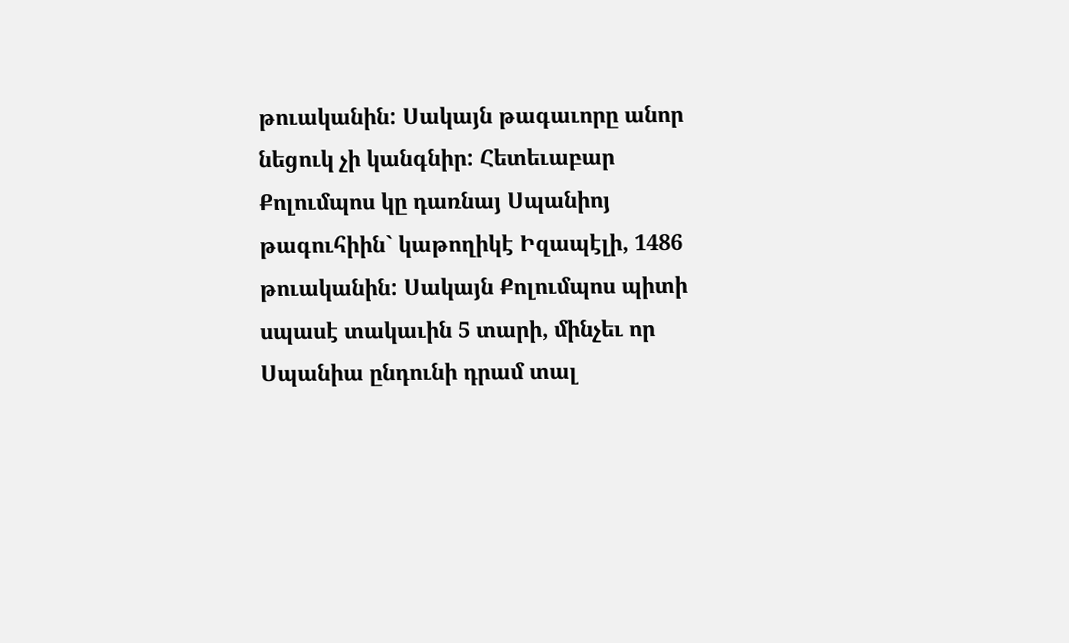թուականին: Սակայն թագաւորը անոր նեցուկ չի կանգնիր: Հետեւաբար Քոլումպոս կը դառնայ Սպանիոյ թագուհիին` կաթողիկէ Իզապէլի, 1486 թուականին: Սակայն Քոլումպոս պիտի սպասէ տակաւին 5 տարի, մինչեւ որ Սպանիա ընդունի դրամ տալ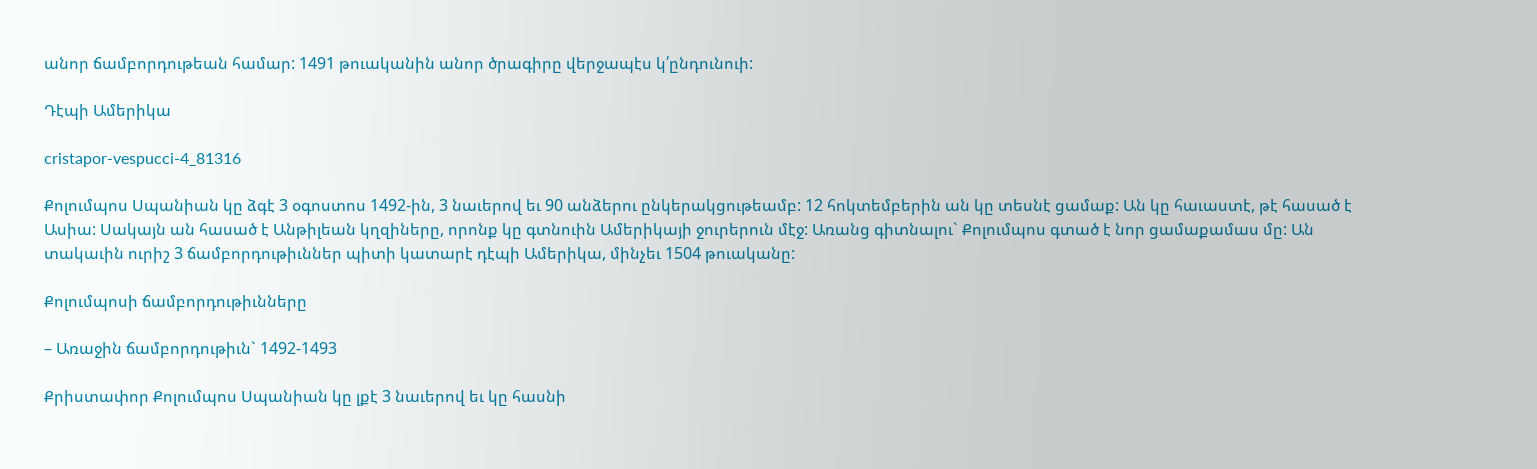անոր ճամբորդութեան համար: 1491 թուականին անոր ծրագիրը վերջապէս կ՛ընդունուի:

Դէպի Ամերիկա

cristapor-vespucci-4_81316

Քոլումպոս Սպանիան կը ձգէ 3 օգոստոս 1492-ին, 3 նաւերով եւ 90 անձերու ընկերակցութեամբ: 12 հոկտեմբերին ան կը տեսնէ ցամաք: Ան կը հաւաստէ, թէ հասած է Ասիա: Սակայն ան հասած է Անթիլեան կղզիները, որոնք կը գտնուին Ամերիկայի ջուրերուն մէջ: Առանց գիտնալու` Քոլումպոս գտած է նոր ցամաքամաս մը: Ան տակաւին ուրիշ 3 ճամբորդութիւններ պիտի կատարէ դէպի Ամերիկա, մինչեւ 1504 թուականը:

Քոլումպոսի ճամբորդութիւնները

– Առաջին ճամբորդութիւն` 1492-1493

Քրիստափոր Քոլումպոս Սպանիան կը լքէ 3 նաւերով եւ կը հասնի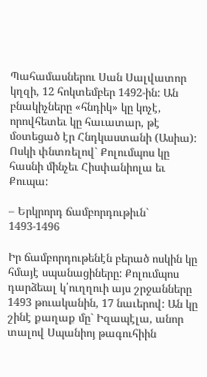Պահամասներու Սան Սալվատոր կղզի, 12 հոկտեմբեր 1492-ին: Ան բնակիչները «հնդիկ» կը կոչէ, որովհետեւ կը հաւատար, թէ մօտեցած էր Հնդկաստանի (Ասիա): Ոսկի փնտռելով` Քոլումպոս կը հասնի մինչեւ Հիսփանիոլա եւ Քուպա:

– Երկրորդ ճամբորդութիւն` 1493-1496

Իր ճամբորդութենէն բերած ոսկին կը հմայէ սպանացիները: Քոլումպոս դարձեալ կ՛ուղղուի այս շրջանները 1493 թուականին, 17 նաւերով: Ան կը շինէ քաղաք մը` Իզապէլա, անոր տալով Սպանիոյ թագուհիին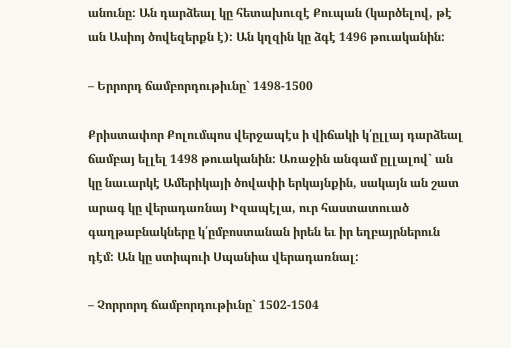անունը: Ան դարձեալ կը հետախուզէ Քուպան (կարծելով, թէ ան Ասիոյ ծովեզերքն է): Ան կղզին կը ձգէ 1496 թուականին:

– Երրորդ ճամբորդութիւնը` 1498-1500

Քրիստափոր Քոլումպոս վերջապէս ի վիճակի կ՛ըլլայ դարձեալ ճամբայ ելլել 1498 թուականին: Առաջին անգամ ըլլալով` ան կը նաւարկէ Ամերիկայի ծովափի երկայնքին, սակայն ան շատ արագ կը վերադառնայ Իզապէլա, ուր հաստատուած գաղթաբնակները կ՛ըմբոստանան իրեն եւ իր եղբայրներուն դէմ: Ան կը ստիպուի Սպանիա վերադառնալ:

– Չորրորդ ճամբորդութիւնը` 1502-1504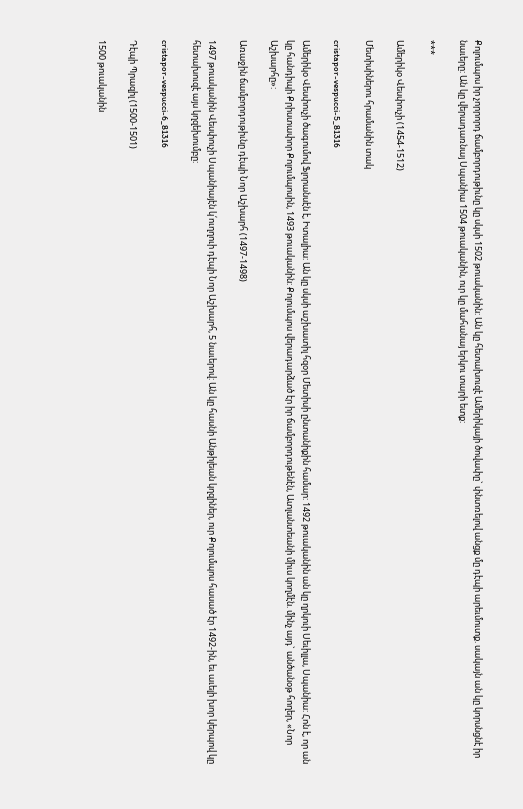Քոլումպոս իր չորրորդ ճամբորդութիւնը կը սկսի 1502 թուականին: Ան կը հետախուզէ Ամերիկայի ծովափը` փնտռելով անցք մը դէպի արեւմուտք. սակայն ան կը կորսնցնէ իր նաւերը: Ան կը վերադառնայ Սպանիա 1504 թուականին, ուր կը մահանայ երկու տարի ետք:

***

Ամերիկօ Վեսփուչի (1454-1512)

Մետիսիներու հրամանին տակ

cristapor-vespucci-5_81316

Ամերիկօ Վեսփուչի ծագումով Ֆլորանսէն է, Իտալիա: Ան կը սկսի աշխատիլ հզօր Մետիսի ընտանիքին համար: 1492 թուականին ան կը ղրկուի Սեւիլլա, Սպանիա: Հոն է, որ ան կը հանդիպի Քրիստափոր Քոլումպոսին, 1493 թուականին: Քոլումպոս վերադարձած էր իր ճամբորդութենէն, Ատլանտեանի միւս կողմէն. մինչ այդ` անծանօթ հողեր, «Նոր Աշխարհը»:

Առաջին ճամբորդութիւնը դէպի Նոր Աշխարհ (1497-1498)

1497 թուականին Վեսփուչի Սպանիայէն կ՛ուղղուի դէպի Նոր Աշխարհ, 5 նաւերով: Ան կը հասնի Անթիլեան կղզիներ, ուր Քոլումպոս հասած էր 1492-ին, եւ աւելի խոր կերպով կը հետախուզէ այս կղզեխումբը:

cristapor-vespucci-6_81316

Դէպի Պրազիլ (1500-1501)

1500 թուականին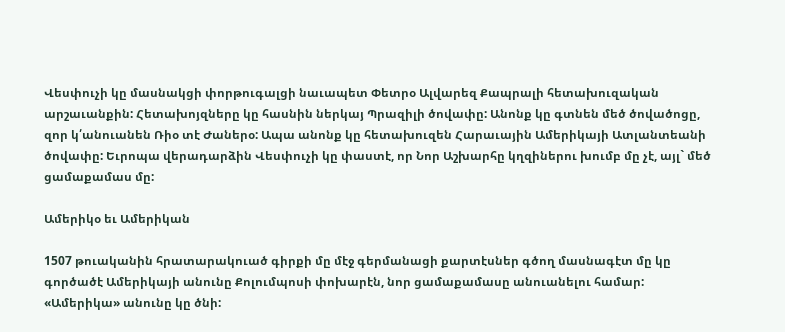Վեսփուչի կը մասնակցի փորթուգալցի նաւապետ Փետրօ Ալվարեզ Քապրալի հետախուզական արշաւանքին: Հետախոյզները կը հասնին ներկայ Պրազիլի ծովափը: Անոնք կը գտնեն մեծ ծովածոցը, զոր կ՛անուանեն Ռիօ տէ Ժաներօ: Ապա անոնք կը հետախուզեն Հարաւային Ամերիկայի Ատլանտեանի ծովափը: Եւրոպա վերադարձին Վեսփուչի կը փաստէ, որ Նոր Աշխարհը կղզիներու խումբ մը չէ, այլ` մեծ ցամաքամաս մը:

Ամերիկօ եւ Ամերիկան

1507 թուականին հրատարակուած գիրքի մը մէջ գերմանացի քարտէսներ գծող մասնագէտ մը կը գործածէ Ամերիկայի անունը Քոլումպոսի փոխարէն, նոր ցամաքամասը անուանելու համար: «Ամերիկա» անունը կը ծնի: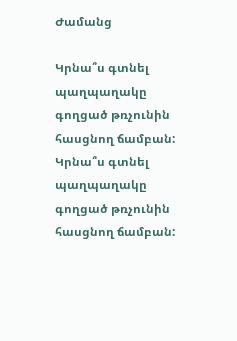Ժամանց

Կրնա՞ս գտնել պաղպաղակը գողցած թռչունին հասցնող ճամբան:
Կրնա՞ս գտնել պաղպաղակը գողցած թռչունին հասցնող ճամբան: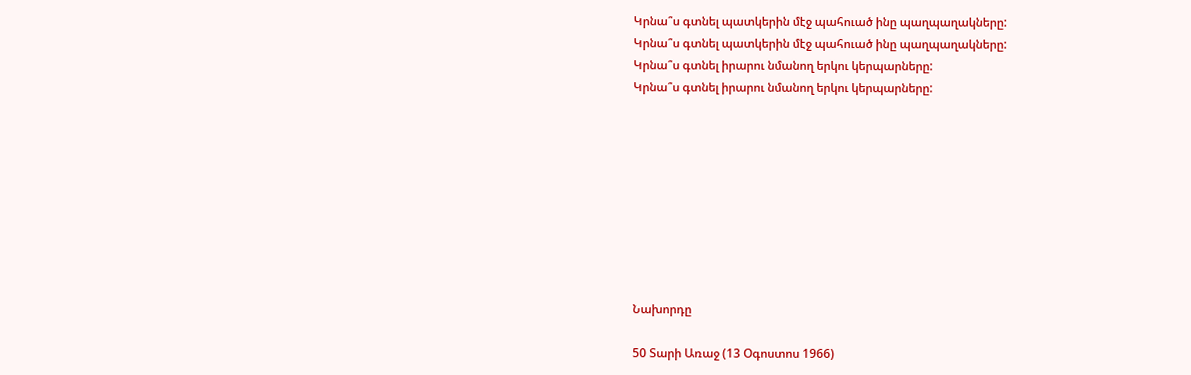Կրնա՞ս գտնել պատկերին մէջ պահուած ինը պաղպաղակները:
Կրնա՞ս գտնել պատկերին մէջ պահուած ինը պաղպաղակները:
Կրնա՞ս գտնել իրարու նմանող երկու կերպարները:
Կրնա՞ս գտնել իրարու նմանող երկու կերպարները:









Նախորդը

50 Տարի Առաջ (13 Օգոստոս 1966)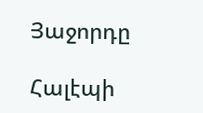Յաջորդը

Հալէպի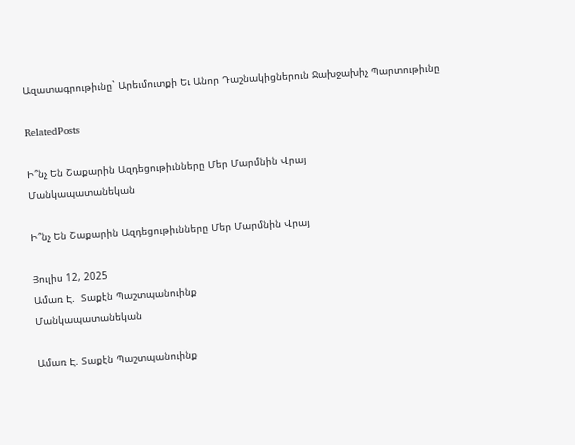Ազատագրութիւնը` Արեւմուտքի Եւ Անոր Դաշնակիցներուն Ջախջախիչ Պարտութիւնը

RelatedPosts

Ի՞նչ Են Շաքարին Ազդեցութիւնները Մեր Մարմնին Վրայ
Մանկապատանեկան

Ի՞նչ Են Շաքարին Ազդեցութիւնները Մեր Մարմնին Վրայ

Յուլիս 12, 2025
Ամառ Է.  Տաքէն Պաշտպանուինք
Մանկապատանեկան

Ամառ Է. Տաքէն Պաշտպանուինք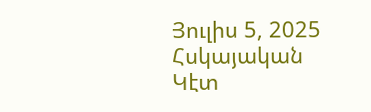Յուլիս 5, 2025
Հսկայական Կէտ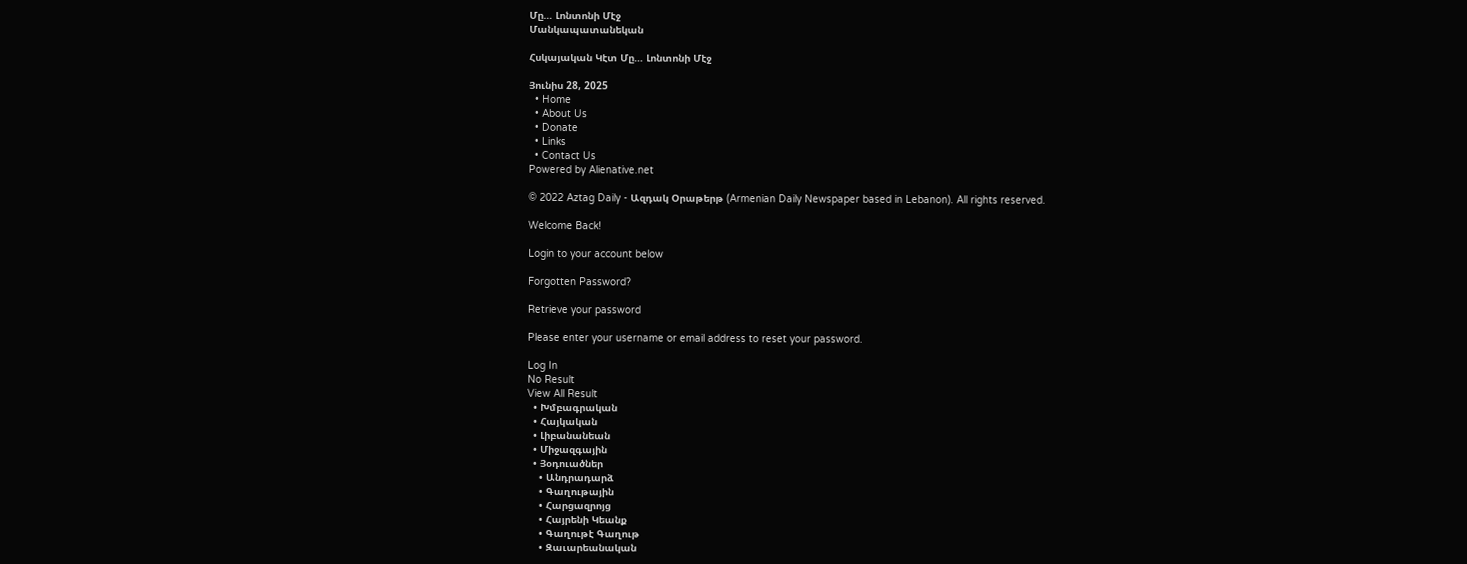Մը… Լոնտոնի Մէջ
Մանկապատանեկան

Հսկայական Կէտ Մը… Լոնտոնի Մէջ

Յունիս 28, 2025
  • Home
  • About Us
  • Donate
  • Links
  • Contact Us
Powered by Alienative.net

© 2022 Aztag Daily - Ազդակ Օրաթերթ (Armenian Daily Newspaper based in Lebanon). All rights reserved.

Welcome Back!

Login to your account below

Forgotten Password?

Retrieve your password

Please enter your username or email address to reset your password.

Log In
No Result
View All Result
  • Խմբագրական
  • Հայկական
  • Լիբանանեան
  • Միջազգային
  • Յօդուածներ
    • Անդրադարձ
    • Գաղութային
    • Հարցազրոյց
    • Հայրենի Կեանք
    • Գաղութէ Գաղութ
    • Զաւարեանական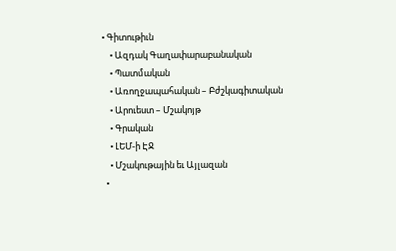• Գիտութիւն
    • Ազդակ Գաղափարաբանական
    • Պատմական
    • Առողջապահական – Բժշկագիտական
    • Արուեստ – Մշակոյթ
    • Գրական
    • ԼԵՄ-ի ԷՋ
    • Մշակութային եւ Այլազան
  •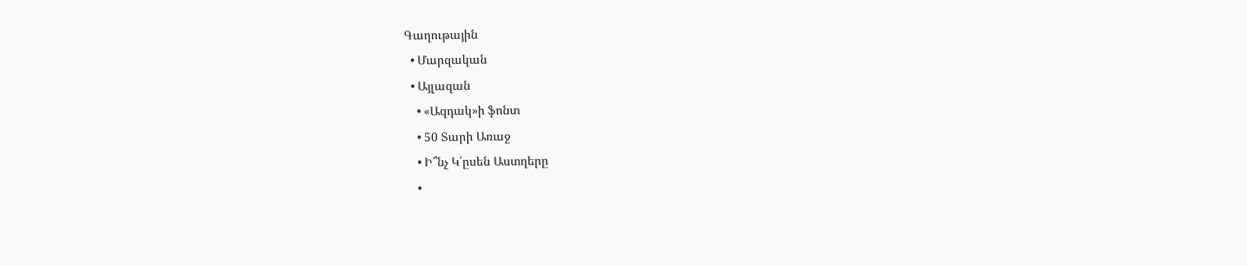Գաղութային
  • Մարզական
  • Այլազան
    • «Ազդակ»ի ֆոնտ
    • 50 Տարի Առաջ
    • Ի՞նչ Կ՛ըսեն Աստղերը
    •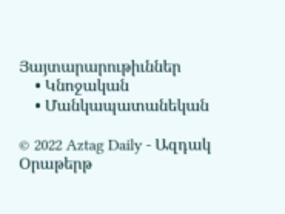Յայտարարութիւններ
    • Կնոջական
    • Մանկապատանեկան

© 2022 Aztag Daily - Ազդակ Օրաթերթ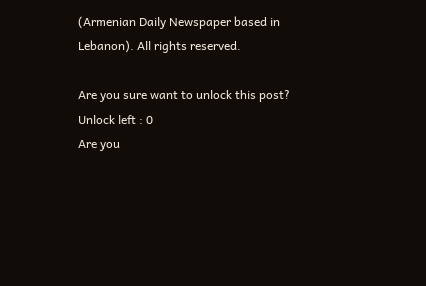(Armenian Daily Newspaper based in Lebanon). All rights reserved.

Are you sure want to unlock this post?
Unlock left : 0
Are you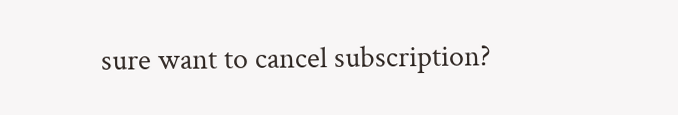sure want to cancel subscription?